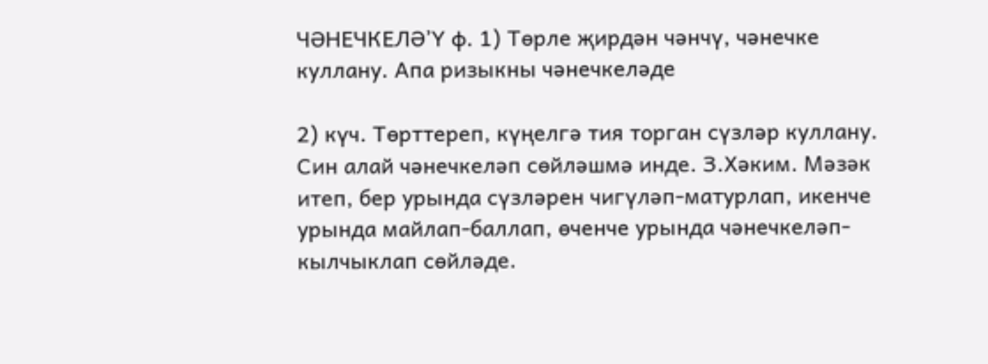ЧӘНЕЧКЕЛӘ’Ү ф. 1) Төрле җирдән чәнчү, чәнечке куллану. Апа ризыкны чәнечкеләде

2) күч. Төрттереп, күңелгә тия торган сүзләр куллану. Син алай чәнечкеләп сөйләшмә инде. З.Хәким. Мәзәк итеп, бер урында сүзләрен чигүләп-матурлап, икенче урында майлап-баллап, өченче урында чәнечкеләп-кылчыклап сөйләде.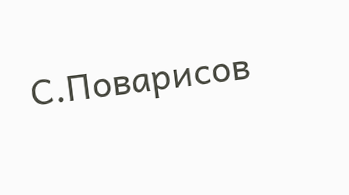С.Поварисов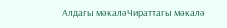Алдагы мәкаләЧираттагы мәкалә